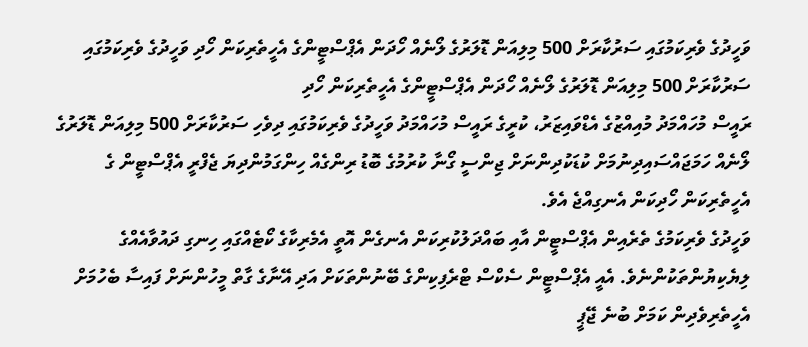ވަހީދުގެ ވެރިކަމުގައި ސަރުކާރަށް 500 މިލިއަން ޑޮލަރުގެ ލޯނެއް ހޯދަން އެޕްސްޓީންގެ އެހީތެރިކަން ހޯދި ވަހީދުގެ ވެރިކަމުގައި ސަރުކާރަށް 500 މިލިއަން ޑޮލަރުގެ ލޯނެއް ހޯދަން އެޕްސްޓީންގެ އެހީތެރިކަން ހޯދި
ރައީސް މުހައްމަދު މުއިއްޒުގެ އެޑްވައިޒަރު، ކުރީގެ ރައީސް މުހައްމަދު ވަހީދުގެ ވެރިކަމުގައި ދިވެހި ސަރުކާރަށް 500 މިލިއަން ޑޮލަރުގެ ލޯނެއް ހަމަޖައްސައިދިނުމަށް ކުޑަކުދިންނަށް ޖިންސީ ގޯނާ ކުރުމުގެ ބޮޑު ރިންގެއް ހިންގަމުންދިޔަ ޖެފްރީ އެޕްސްޓީން ގެ އެހީތެރިކަން ހޯދިކަން އެނގިއްޖެ އެވެ.
ވަހީދުގެ ވެރިކަމުގެ ތެރެއިން އެޕްސްޓީން އާއި ބައްދަލުކުރިކަން އެނގެން އޮތީ އެމެރިކާގެ ކޯޓެއްގައި ހިނގި ދައުވާއެއްގެ ލިޔެކިޔުންތަކުންނެވެ. އެއީ އެޕްސްޓީން ސެކްސް ޓްރެފިކިންގެ ބޭނުންތަކަށް އަދި އޭނާގެ ގާތް މީހުންނަށް ފައިސާ ބެހުމަށް އެހީތެރިވެދިން ކަމަށް ބުނެ ޖޭޕީ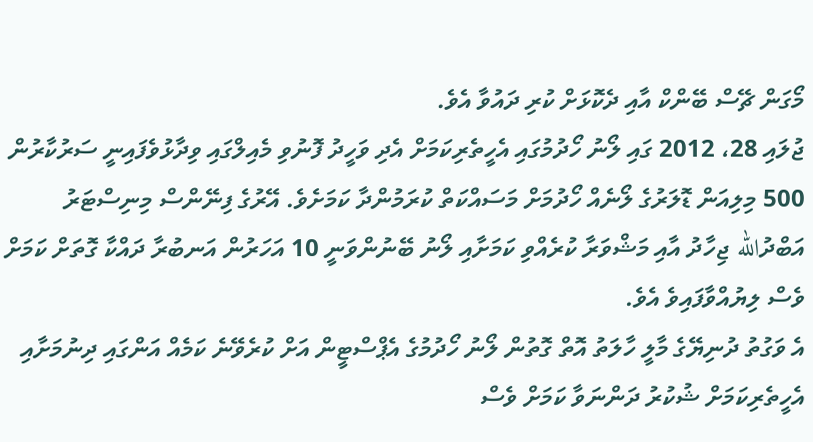މޯގަން ޗޭސް ބޭންކް އާއި ދެކޮޅަށް ކުރި ދައުވާ އެވެ.
ޖުލައި 28، 2012 ގައި ލޯނު ހޯދުމުގައި އެހީތެރިކަމަށް އެދި ވަހީދު ފޮނުވި މެއިލްގައި ވިދާޅުވެފައިނީ ސަރުކާރުން 500 މިލިއަން ޑޮލަރުގެ ލޯނެއް ހޯދުމަށް މަސައްކަތް ކުރަމުންދާ ކަމަށެވެ. އޭރުގެ ފިނޭންސް މިނިސްޓަރު އަބްދުالله ޖިހާދު އާއި މަޝްވަރާ ކުރެއްވި ކަމަށާއި ލޯނު ބޭނުންވަނީ 10 އަހަރުން އަނބުރާ ދައްކާ ގޮތަށް ކަމަށް ވެސް ލިޔުއްވާފައިވެ އެވެ.
އެ ވަގުތު ދުނިޔޭގެ މާލީ ހާލަތު އޮތް ގޮތުން ލޯނު ހޯދުމުގެ އެޕްސްޓީން އަށް ކުރެވޭނެ ކަމެއް އަންގައި ދިނުމަށާއި އެހީތެރިކަމަށް ޝުކުރު ދަންނަވާ ކަމަށް ވެސް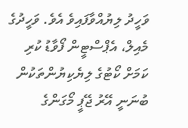ވަހީދު ލިޔުއްވާފައިވެ އެވެ. ވަހީދުގެ މެއިލް، އެޕްސްޓީން ފޯވާޑު ކުރި ކަމަށް ކޯޓުގެ ލިޔެކިޔުންތަކުން ބުނަނީ އޭރު ޖޭޕީ މޯގަންގެ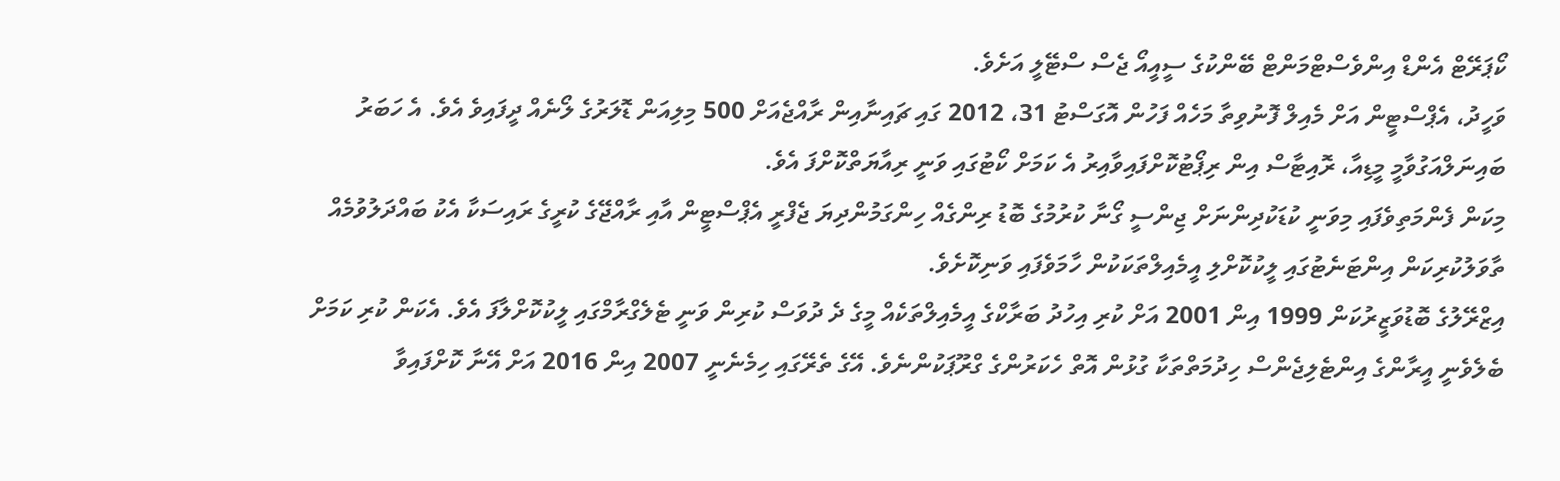ކޯޕަރޭޓް އެންޑް އިންވެސްޓްމަންޓް ބޭންކުގެ ސީއީއޯ ޖެސް ސްޓޭލީ އަށެވެ.
ވަހީދު، އެޕްސްޓީން އަށް މެއިލް ފޮނުވިތާ މަހެއް ފަހުން އޮގަސްޓު 31، 2012 ގައި ޗައިނާއިން ރާއްޖެއަށް 500 މިލިއަން ޑޮލަރުގެ ލޯނެއް ދީފައިވެ އެވެ. އެ ހަބަރު ބައިނަލްއަގުވާމީ މީޑިއާ، ރޮއިޓާސް އިން ރިޕޯޓުކޮށްފައިވާއިރު އެ ކަމަށް ކޯޓުގައި ވަނީ ރިއާޔަތްކޮށްފަ އެވެ.
މިކަން ފެންމަތިވެފައި މިވަނީ ކުޑަކުދިންނަށް ޖިންސީ ގޯނާ ކުރުމުގެ ބޮޑު ރިންގެއް ހިންގަމުންދިޔަ ޖެފްރީ އެޕްސްޓީން އާއި ރާއްޖޭގެ ކުރީގެ ރައިސަކާ އެކު ބައްދަލުވުމެއް ތާވަލުކުރިކަން އިންޓަނެޓުގައި ލީކުކޮށްލި އީމެއިލްތަކަކުން ހާމަވެފައި ވަނިކޮށެވެ.
އިޒްރޭލުގެ ބޮޑުވަޒީރުކަން 1999 އިން 2001 އަށް ކުރި އިހުދު ބަރާކްގެ އީމެއިލްތަކެއް މީގެ ދެ ދުވަސް ކުރިން ވަނީ ޓެލެގްރާމްގައި ލީކުކޮށްލާފަ އެވެ. އެކަން ކުރި ކަމަށް ބެލެވެނީ އީރާންގެ އިންޓެލިޖެންސް ހިދުމަތްތަކާ ގުޅުން އޮތް ހެކަރުންގެ ގްރޫޕަކުންނެވެ. އޭގެ ތެރޭގައި ހިމެނެނީ 2007 އިން 2016 އަށް އޭނާ ކޮށްފައިވާ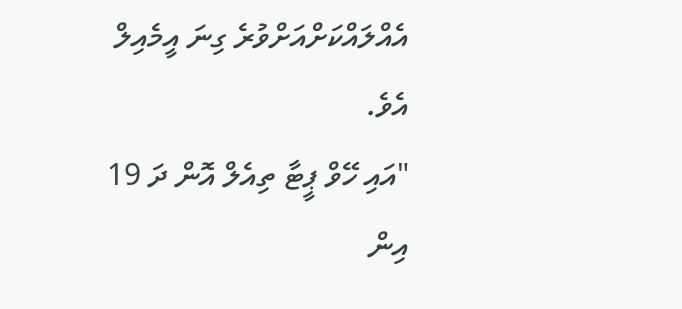އެއްލައްކަށްއަށްވުރެ ގިނަ އީމެއިލް އެވެ.
"އައި ހޭވް ޕީޓާ ތިއެލް އޮން ދަ 19 އިން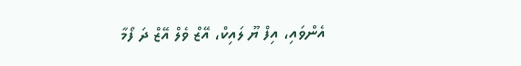އެންވައި، އިފް ޔޫ ލައިކް، އޭޒް ވެލް އޭޒް ދަ ފޯމާ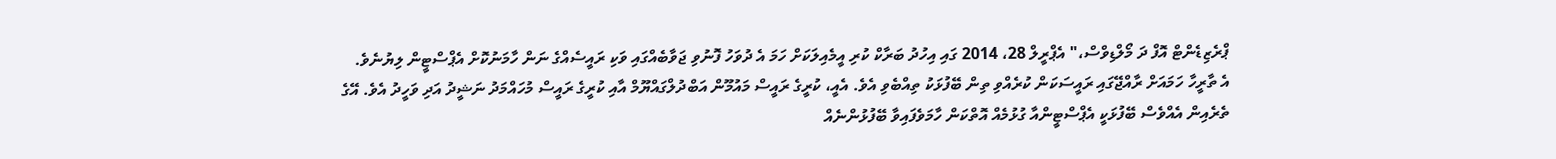ޕްރެޒިޑެންޓް އޮފް ދަ މޯލްޑިވްސް،" އެޕްރީލް 28، 2014 ގައި އިހުދު ބަރާކް ކުރި އީމެއިލަކަށް ހަމަ އެ ދުވަހު ފޮނުވި ޖަވާބެއްގައި ވަކި ރައީސެއްގެ ނަން ހާމަނުކޮށް އެޕްސްޓީން ލިޔުނެވެ.
އެ ތާރީހާ ހަމައަށް ރާއްޖޭގައި ރައީސަކަން ކުރެއްވި ތިން ބޭފުޅަކު ތިއްބެވި އެވެ. އެއީ، ކުރީގެ ރައީސް މައުމޫން އަބްދުލްގައްޔޫމް އާއި ކުރީގެ ރައީސް މުހައްމަދު ނަޝީދު އަދި ވަހީދު އެވެ. އޭގެ ތެރެއިން އެއްވެސް ބޭފުޅަކީ އެޕްސްޓީންއާ ގުޅުމެއް އޮތްކަން ހާމަވެފައިވާ ބޭފުޅުންނެއް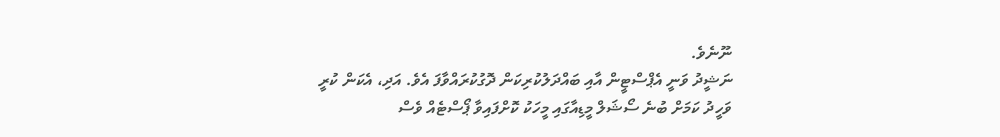ނޫނެވެ.
ނަޝީދު ވަނީ އެޕްސްޓީން އާއި ބައްދަލުކުރިކަން ދޮގުކުރައްވާފަ އެވެ. އަދި، އެކަން ކުރީ ވަހީދު ކަމަށް ބުނެ ސޯޝަލް މީޑިއާގައި މީހަކު ކޮށްފައިވާ ޕޯސްޓެއް ވެސް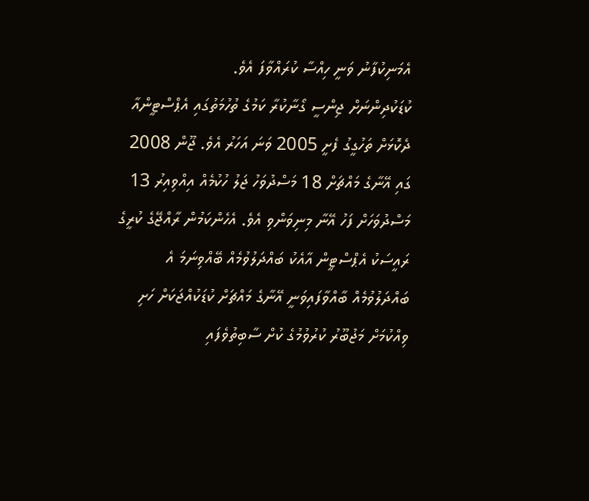އެމަނިކުފާނު ވަނީ ހިއްސާ ކުރައްވާފަ އެވެ.
ކުޑަކުދިންނަށް ޖިންސީ ގޯނާކުރާ ކަމުގެ ތުހުމަތުގައި އެޕްސްޓީންއާ ދެކޮޅަށް ތަހުގީގު ފެށީ 2005 ވަނަ އަހަރު އެވެ. ޖޫން 2008 ގައި އޭނާގެ މައްޗަށް 18 މަސްދުވަހު ޖަލު ހުކުމެއް އިއްވިއިރު 13 މަސްދުވަހަށް ފަހު އޭނާ މިނިވަންވި އެވެ. އެހެންކަމުން ރާއްޖޭގެ ކުރީގެ ރައީސަކު އެޕްސްޓީން އާއެކު ބައްދަލުވުމެއް ބޭއްވިނަމަ އެ ބައްދަލުވުމެއް ބާއްވާފައިވަނީ އޭނާގެ މައްޗަށް ކުޑަކުއްޖަކަށް ހަށި ވިއްކުމަށް މަޖުބޫރު ކުރުވުމުގެ ކުށް ސާބިތުވެފައި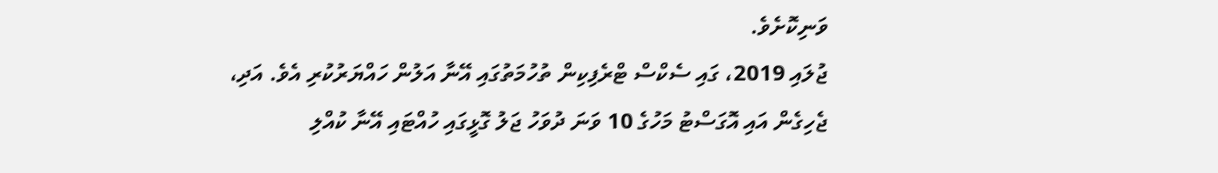ވަނިކޮށެވެ.
ޖުލައި 2019، ގައި ސެކްސް ޓްރެފިކިން ތުހުމަތުގައި އޭނާ އަލުން ހައްޔަރުކުރި އެވެ. އަދި، ޖެހިގެން އައި އޮގަސްޓު މަހުގެ 10 ވަނަ ދުވަހު ޖަލު ގޮޅީގައި ހުއްޓައި އޭނާ ކުއްލި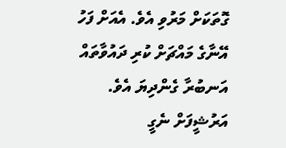ގޮތަކަށް މަރުވި އެވެ. އެއަށް ފަހު އޭނާގެ މައްޗަށް ކުރި ދައުވާތައް އަނބުރާ ގެންދިޔަ އެވެ.
އަރުޝީފަށް ނެގީ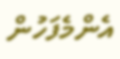އެންމެފަހުން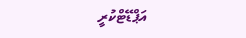އަޕްޑޭޓްކުރީ